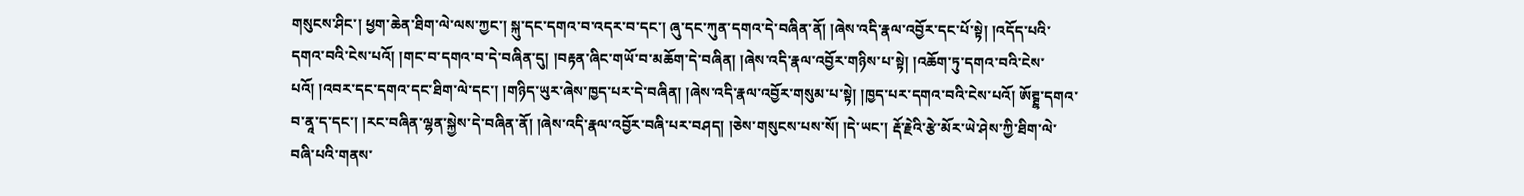གསུངས་ཤིང་། ཕྱག་ཆེན་ཐིག་ལེ་ལས་ཀྱང་། སྐུ་དང་དགའ་བ་འདར་བ་དང་། ཞུ་དང་ཀུན་དགའ་དེ་བཞིན་ནོ། །ཞེས་འདི་རྣལ་འབྱོར་དང་པོ་སྟེ། །འདོད་པའི་དགའ་བའི་ངེས་པའོ། །གང་བ་དགའ་བ་དེ་བཞིན་དུ། །བརྟན་ཞིང་གཡོ་བ་མཆོག་དེ་བཞིན། །ཞེས་འདི་རྣལ་འབྱོར་གཉིས་པ་སྟེ། །འཆོག་ཏུ་དགའ་བའི་ངེས་པའོ། །འབར་དང་དགའ་དང་ཐིག་ལེ་དང་། །གཉིད་ཡུར་ཞེས་ཁྱད་པར་དེ་བཞིན། །ཞེས་འདི་རྣལ་འབྱོར་གསུམ་པ་སྟེ། །ཁྱད་པར་དགའ་བའི་ངེས་པའོ། ཨོཊྚྷ་དགའ་བ་ནཱ་ད་དང་། །རང་བཞིན་ལྷན་སྐྱེས་དེ་བཞིན་ནོ། །ཞེས་འདི་རྣལ་འབྱོར་བཞི་པར་བཤད། །ཅེས་གསུངས་པས་སོ། །དེ་ཡང་། རྡོ་རྗེའི་རྩེ་མོར་ཡེ་ཤེས་ཀྱི་ཐིག་ལེ་བཞི་པའི་གནས་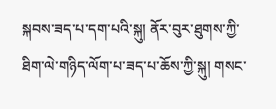སྐབས་ཟད་པ་དག་པའི་སྐུ། ནོར་བུར་ཐུགས་ཀྱི་ཐིག་ལེ་གཉིད་ལོག་པ་ཟད་པ་ཆོས་ཀྱི་སྐུ། གསང་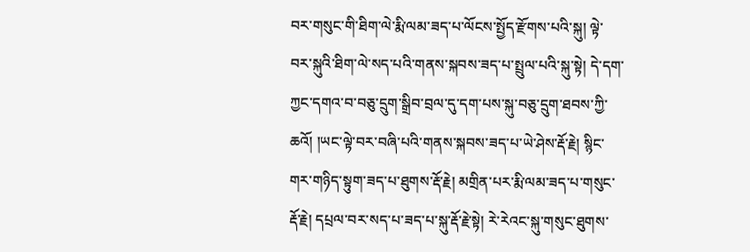བར་གསུང་གི་ཐིག་ལེ་རྨི་ལམ་ཟད་པ་ལོངས་སྤྱོད་རྫོགས་པའི་སྐུ། ལྟེ་བར་སྐུའི་ཐིག་ལེ་སད་པའི་གནས་སྐབས་ཟད་པ་སྤྲུལ་པའི་སྐུ་སྟེ། དེ་དག་ཀྱང་དགའ་བ་བཅུ་དྲུག་སྒྲིབ་བྲལ་དུ་དག་པས་སྐུ་བཅུ་དྲུག་ཐབས་ཀྱི་ཆའོ། །ཡང་ལྟེ་བར་བཞི་པའི་གནས་སྐབས་ཟད་པ་ཡེ་ཤེས་རྡོ་རྗེ། སྙིང་གར་གཉིད་སྟུག་ཟད་པ་ཐུགས་རྡོ་རྗེ། མགྲིན་པར་རྨི་ལམ་ཟད་པ་གསུང་རྡོ་རྗེ། དཔྲལ་བར་སད་པ་ཟད་པ་སྐུ་རྡོ་རྗེ་སྟེ། རེ་རེའང་སྐུ་གསུང་ཐུགས་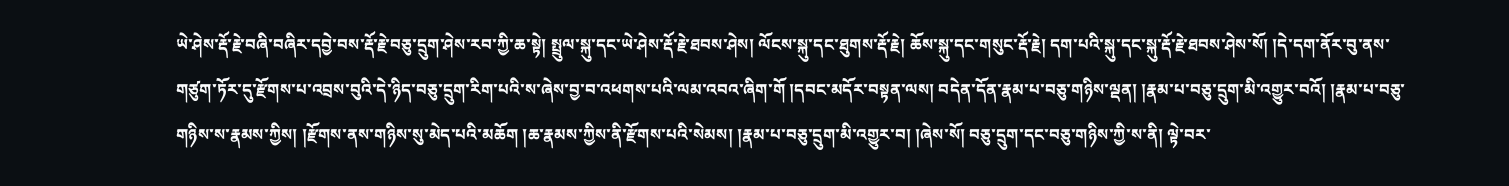ཡེ་ཤེས་རྡོ་རྗེ་བཞི་བཞིར་དབྱེ་བས་རྡོ་རྗེ་བཅུ་དྲུག་ཤེས་རབ་ཀྱི་ཆ་སྟེ། སྤྲུལ་སྐུ་དང་ཡེ་ཤེས་རྡོ་རྗེ་ཐབས་ཤེས། ལོངས་སྐུ་དང་ཐུགས་རྡོ་རྗེ། ཆོས་སྐུ་དང་གསུང་རྡོ་རྗེ། དག་པའི་སྐུ་དང་སྐུ་རྡོ་རྗེ་ཐབས་ཤེས་སོ། །དེ་དག་ནོར་བུ་ནས་གཙུག་ཏོར་དུ་རྫོགས་པ་འབྲས་བུའི་དེ་ཉིད་བཅུ་དྲུག་རིག་པའི་ས་ཞེས་བྱ་བ་འཕགས་པའི་ལམ་འབའ་ཞིག་གོ །དབང་མདོར་བསྟན་ལས། བདེན་དོན་རྣམ་པ་བཅུ་གཉིས་ལྡན། །རྣམ་པ་བཅུ་དྲུག་མི་འགྱུར་བའོ། །རྣམ་པ་བཅུ་གཉིས་ས་རྣམས་ཀྱིས། །རྫོགས་ནས་གཉིས་སུ་མེད་པའི་མཆོག །ཆ་རྣམས་ཀྱིས་ནི་རྫོགས་པའི་སེམས། །རྣམ་པ་བཅུ་དྲུག་མི་འགྱུར་བ། །ཞེས་སོ། བཅུ་དྲུག་དང་བཅུ་གཉིས་ཀྱི་ས་ནི། ལྟེ་བར་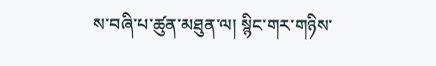ས་བཞི་པ་ཚུན་མཐུན་ལ། སྙིང་གར་གཉིས་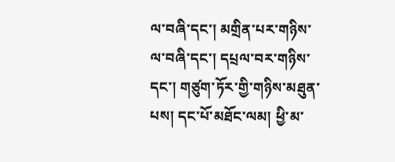ལ་བཞི་དང་། མགྲིན་པར་གཉིས་ལ་བཞི་དང་། དཔྲལ་བར་གཉིས་དང་། གཙུག་ཏོར་གྱི་གཉིས་མཐུན་པས། དང་པོ་མཐོང་ལམ། ཕྱི་མ་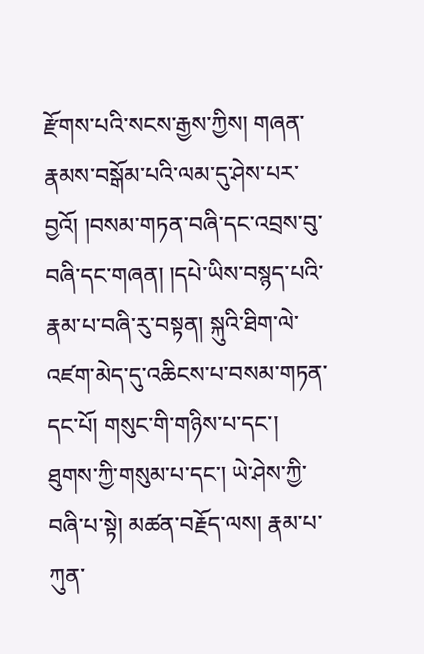རྫོགས་པའི་སངས་རྒྱས་ཀྱིས། གཞན་རྣམས་བསྒོམ་པའི་ལམ་དུ་ཤེས་པར་བྱའོ། །བསམ་གཏན་བཞི་དང་འབྲས་བུ་བཞི་དང་གཞན། །དཔེ་ཡིས་བསྙད་པའི་རྣམ་པ་བཞི་རུ་བསྟན། སྐུའི་ཐིག་ལེ་འཛག་མེད་དུ་འཆིངས་པ་བསམ་གཏན་དང་པོ། གསུང་གི་གཉིས་པ་དང་། ཐུགས་ཀྱི་གསུམ་པ་དང་། ཡེ་ཤེས་ཀྱི་བཞི་པ་སྟེ། མཚན་བརྗོད་ལས། རྣམ་པ་ཀུན་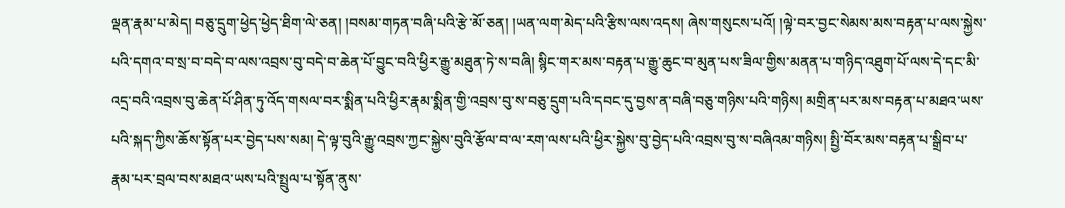ལྡན་རྣམ་པ་མེད། བཅུ་དྲུག་ཕྱེད་ཕྱེད་ཐིག་ལེ་ཅན། །བསམ་གཏན་བཞི་པའི་རྩེ་མོ་ཅན། །ཡན་ལག་མེད་པའི་རྩིས་ལས་འདས། ཞེས་གསུངས་པའོ། །ལྟེ་བར་བྱང་སེམས་མས་བརྟན་པ་ལས་སྐྱེས་པའི་དགའ་བ་སྲ་བ་བདེ་བ་ལས་འབྲས་བུ་བདེ་བ་ཆེན་པོ་བྱུང་བའི་ཕྱིར་རྒྱུ་མཐུན་ཏེ་ས་བཞི། སྙིང་གར་མས་བརྟན་པ་རྒྱུ་ཆུང་བ་མུན་པས་ཟིལ་གྱིས་མནན་པ་གཉིད་འཐུག་པོ་ལས་དེ་དང་མི་འདྲ་བའི་འབྲས་བུ་ཆེན་པོ་ཤིན་ཏུ་འོད་གསལ་བར་སྨིན་པའི་ཕྱིར་རྣམ་སྨིན་གྱི་འབྲས་བུ་ས་བཅུ་དྲུག་པའི་དབང་དུ་བྱས་ན་བཞི་བཅུ་གཉིས་པའི་གཉིས། མགྲིན་པར་མས་བརྟན་པ་མཐའ་ཡས་པའི་སྐད་ཀྱིས་ཆོས་སྟོན་པར་བྱེད་པས་སམ། དེ་ལྟ་བུའི་རྒྱུ་འབྲས་ཀྱང་སྐྱེས་བུའི་རྩོལ་བ་ལ་རག་ལས་པའི་ཕྱིར་སྐྱེས་བུ་བྱེད་པའི་འབྲས་བུ་ས་བཞིའམ་གཉིས། སྤྱི་བོར་མས་བརྟན་པ་སྒྲིབ་པ་རྣམ་པར་བྲལ་བས་མཐའ་ཡས་པའི་སྤྲུལ་པ་སྟོན་ནུས་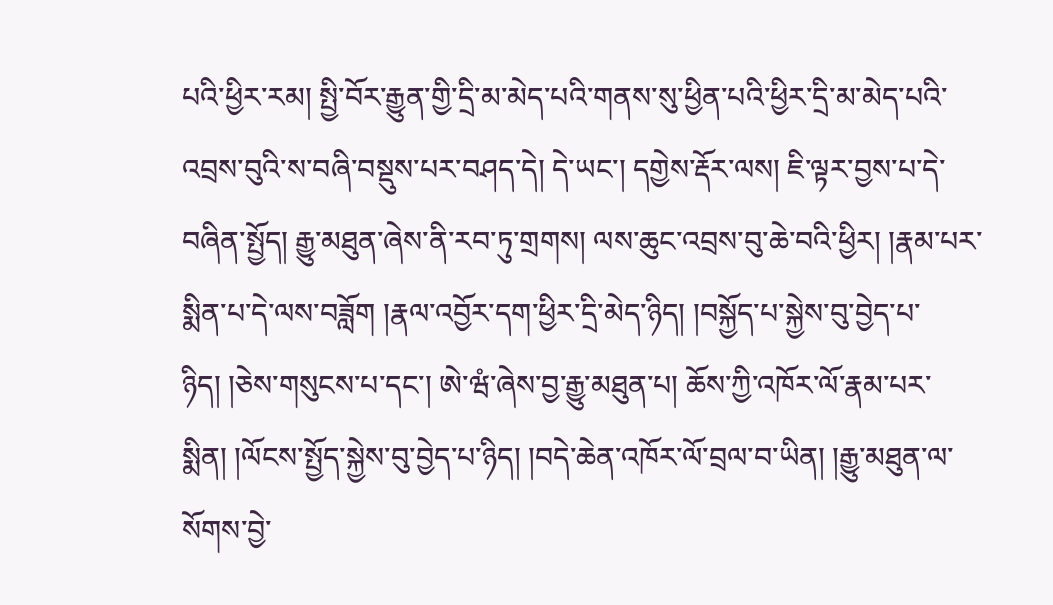པའི་ཕྱིར་རམ། སྤྱི་བོར་རྒྱུན་གྱི་དྲི་མ་མེད་པའི་གནས་སུ་ཕྱིན་པའི་ཕྱིར་དྲི་མ་མེད་པའི་འབྲས་བུའི་ས་བཞི་བསྡུས་པར་བཤད་དེ། དེ་ཡང་། དགྱེས་རྡོར་ལས། ཇི་ལྟར་བྱས་པ་དེ་བཞིན་སྤྱོད། རྒྱུ་མཐུན་ཞེས་ནི་རབ་ཏུ་གྲགས། ལས་ཆུང་འབྲས་བུ་ཆེ་བའི་ཕྱིར། །རྣམ་པར་སྨིན་པ་དེ་ལས་བཟློག །རྣལ་འབྱོར་དག་ཕྱིར་དྲི་མེད་ཉིད། །བསྐྱོད་པ་སྐྱེས་བུ་བྱེད་པ་ཉིད། །ཅེས་གསུངས་པ་དང་། ཨེ་ཝཾ་ཞེས་བྱ་རྒྱུ་མཐུན་པ། ཆོས་ཀྱི་འཁོར་ལོ་རྣམ་པར་སྨིན། །ལོངས་སྤྱོད་སྐྱེས་བུ་བྱེད་པ་ཉིད། །བདེ་ཆེན་འཁོར་ལོ་བྲལ་བ་ཡིན། །རྒྱུ་མཐུན་ལ་སོགས་བྱེ་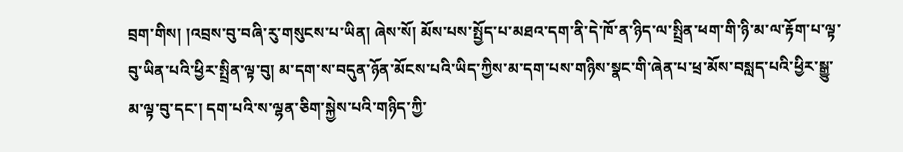བྲག་གིས། །འབྲས་བུ་བཞི་རུ་གསུངས་པ་ཡིན། ཞེས་སོ། མོས་པས་སྤྱོད་པ་མཐའ་དག་ནི་དེ་ཁོ་ན་ཉིད་ལ་སྤྲིན་ཕག་གི་ཉི་མ་ལ་རྟོག་པ་ལྟ་བུ་ཡིན་པའི་ཕྱིར་སྤྲིན་ལྟ་བུ། མ་དག་ས་བདུན་ཉོན་མོངས་པའི་ཡིད་ཀྱིས་མ་དག་པས་གཉིས་སྣང་གི་ཞེན་པ་ཕྲ་མོས་བསླད་པའི་ཕྱིར་སྒྱུ་མ་ལྟ་བུ་དང་། དག་པའི་ས་ལྷན་ཅིག་སྐྱེས་པའི་གཉིད་ཀྱི་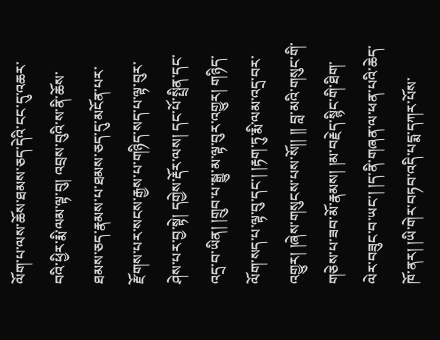ལོག་པ་ལས་ཆོས་ཐམས་ཅད་དེའི་ངང་དུ་འཆར་བའི་ཕྱིར་རྨི་ལམ་ལྟ་བུ། འབྲས་བུའི་ས་ནི་ཆོས་ཐམས་ཅད་རྣམས་པ་ཐམས་ཅད་དུ་མངོན་པར་རྫོགས་པར་སངས་རྒྱས་པ་གཉིད་སད་པ་ལྟ་བུར་ཤེས་པར་བྱ་སྟེ། དགྱེས་རྡོར་ལས། དང་པོ་སྤྲིན་དང་འདྲ་བ་ཡིན། །གྲུབ་པ་སྒྱུ་མ་ལྟ་བུར་འགྱུར། གཉིད་ལོག་སད་པ་ལྟ་བུ་དང་། །རྟག་ཏུ་རྨི་ལམ་འདྲ་བར་འགྱུར། །ཞེས་གསུངས་པས་སོ།། །། བླ་མའི་གསུང་གི་གཅེས་པ་ཟབ་མོ་རྣམས། །མ་བརྗེད་སྙིང་གི་ཐིག་ལེར་བཟུང་བ་ཡང་། །ད་ནི་གཞན་ལ་ཕན་པའི་ཆེད་ཁོ་ནར། །ཡི་གེར་བཏབ་འདི་པདྨ་དཀར་པོས་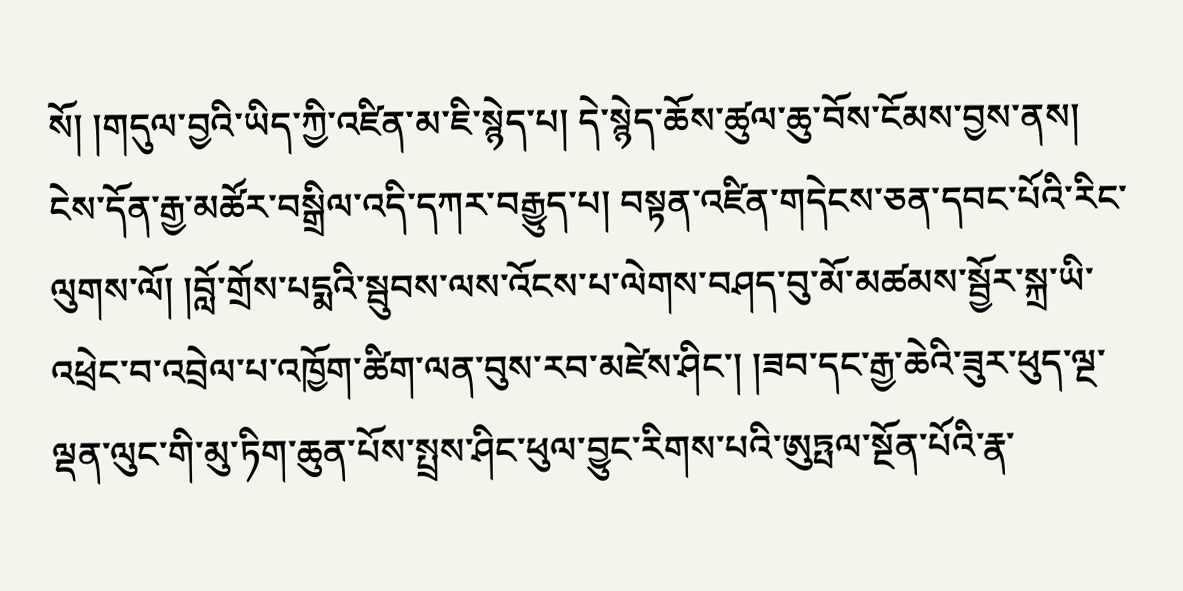སོ། །གདུལ་བྱའི་ཡིད་ཀྱི་འཛིན་མ་ཇི་སྙེད་པ། དེ་སྙེད་ཆོས་ཚུལ་ཆུ་བོས་ངོམས་བྱས་ནས། ངེས་དོན་རྒྱ་མཚོར་བསྒྲིལ་འདི་དཀར་བརྒྱུད་པ། བསྟན་འཛིན་གདེངས་ཅན་དབང་པོའི་རིང་ལུགས་ལོ། །བློ་གྲོས་པདྨའི་སྦུབས་ལས་འོངས་པ་ལེགས་བཤད་བུ་མོ་མཚམས་སྦྱོར་སྐྲ་ཡི་འཕྲེང་བ་འབྲེལ་པ་འཁྱོག་ཚིག་ལན་བུས་རབ་མཛེས་ཤིང་། །ཟབ་དང་རྒྱ་ཆེའི་ཟུར་ཕུད་ལྔ་ལྡན་ལུང་གི་མུ་ཏིག་ཆུན་པོས་སྤྲས་ཤིང་ཕུལ་བྱུང་རིགས་པའི་ཨུཏྤལ་སྔོན་པོའི་རྣ་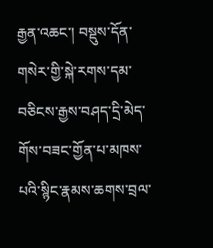རྒྱན་འཆང་། བསྡུས་དོན་གསེར་གྱི་སྐེ་རགས་དམ་བཅིངས་རྒྱས་བཤད་དྲི་མེད་གོས་བཟང་གྱོན་པ་མཁས་པའི་སྙིང་རྣམས་ཆགས་བྲལ་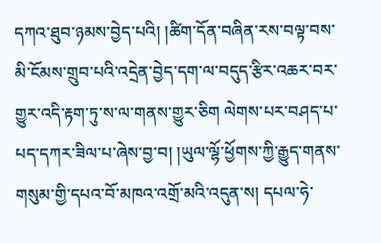དཀའ་ཐུབ་ཉམས་བྱེད་པའི། །ཚིག་དོན་བཞིན་རས་བལྟ་བས་མི་ངོམས་གྲུབ་པའི་འདྲེན་བྱེད་དག་ལ་བདུད་རྩིར་འཆར་བར་གྱུར་འདི་རྟག་ཏུ་ས་ལ་གནས་གྱུར་ཅིག ལེགས་པར་བཤད་པ་པད་དཀར་ཟིལ་པ་ཞེས་བྱ་བ། །ཡུལ་ལྷོ་ཕྱོགས་ཀྱི་རྒྱུད་གནས་གསུམ་གྱི་དཔའ་བོ་མཁའ་འགྲོ་མའི་འདུན་ས། དཔལ་ཧེ་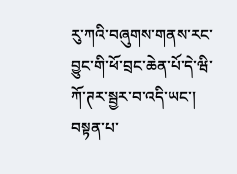རུ་ཀའི་བཞུགས་གནས་རང་བྱུང་གི་ཕོ་བྲང་ཆེན་པོ་དེ་ཝི་ཀོ་ཊར་སྦྱར་བ་འདི་ཡང་། བསྟན་པ་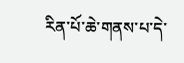རིན་པོ་ཆེ་གནས་པ་དེ་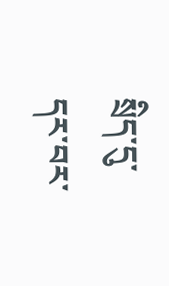སྲིད་དུ་དར་བར་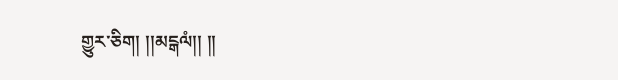གྱུར་ཅིག། །།མངྒལཾ།། །།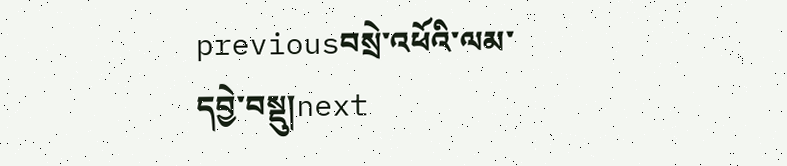previousབསྲེ་འཕོའི་ལམ་དབྱེ་བསྡུ།next